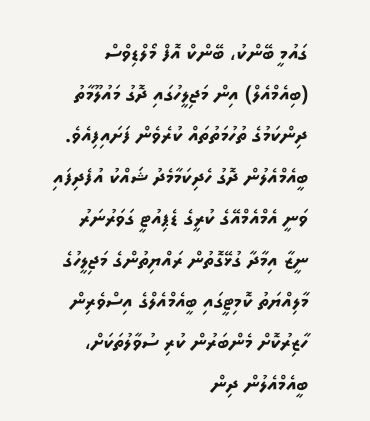ގައުމީ ބޭންކު، ބޭންކް އޮފް މޯލްޑިވްސް (ބިއެމްއެލް) އިން މަޖިލީހުގައި ދޮގު މައުލޫމާތު ދިންކަމުގެ ތުހުމަތުތައް ކުރެވެން ފަށައިފިއެވެ.
ބީއެމްއެލުން ދޮގު ހެދިކަމާމެދު ޝައްކު އުފެދިފައި ވަނީ އެމްއެމްއޭގެ ކުރީގެ ޑެޕިއުޓީ ގަވަރުނަރު ނީޒާ އިމާދާ ގުޅޭގޮތުން ރައްޔިތުންގެ މަޖިލީހުގެ މާލިއްޔަތު ކޮމިޓީގައި ބީއެމްއެލްގެ އިސްވެރިން ހާޒިރުކޮށް މެންބަރުން ކުރި ސުވާލުތަކަށް، ބީއެމްއެލުން ދިން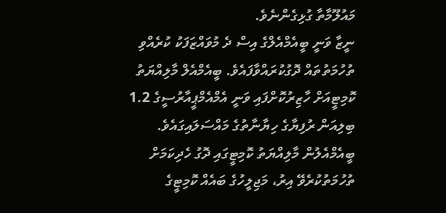މައުލޫމާތާ ގުޅިގެންނެވެ.
ނީޒާ ވަނީ ބީއެމްއެލްގެ އިސް ދެ މުވައްޒަފަކު ކުރެއްވި ތުހުމަތުތައް ދޮގުކުރައްވާފައެވެ. ބީއެމްއެލް މާލިއްޔަތު ކޮމިޓީއަށް ހާޒިރުކޮށްފައި ވަނީ އެމްއެމްޕީއާރުސީގެ 1.2 ބިލިއަން ރުފިޔާގެ ހިޔާނާތުގެ މައްސަލައިގައެވެ. ބީއެމްއެލުން މާލިއްޔަތު ކޮމިޓީގައި ދޮގު ހެދިކަމަށް ތުހުމަތުކުރެވޭ އިރު، މަޖިލީހުގެ ބައެއް ކޮމިޓީގެ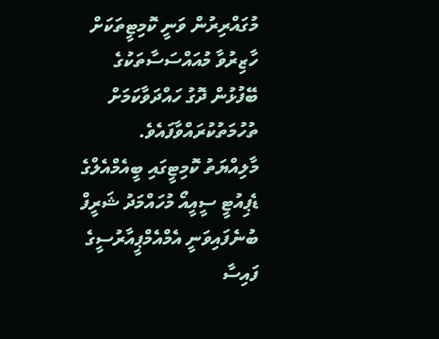މުގައްރިރުން ވަނީ ކޮމިޓީތަކަށް ހާޒިރުވާ މުއައްސަސާތަކުގެ ބޭފުޅުން ދޮގު ހައްދަވާކަމަށް ތުހުމަތުކުރައްވާފައެވެ.
މާލިއްޔަތު ކޮމިޓީގައި ބީއެމްއެލްގެ ޑެޕިއުޓީ ސީއީއޯ މުހައްމަދު ޝަރީފް ބުނެފައިވަނީ އެމްއެމްޕީއާރުސީގެ ފައިސާ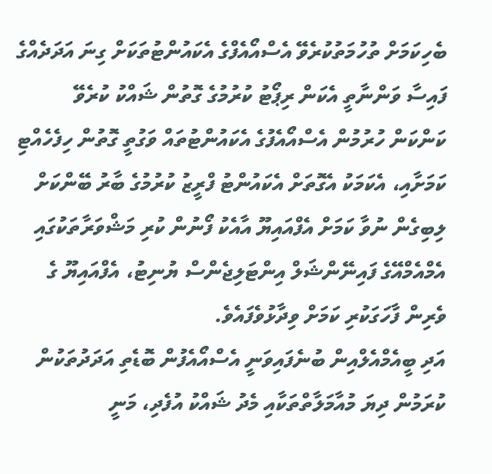ބެހިކަމަށް ތުހުމަތުކުރެވޭ އެސްއޯއެފްގެ އެކައުންޓުތަކަށް ގިނަ އަދަދެއްގެ ފައިސާ ވަންނާތީ އެކަން ރިޕޯޓު ކުރުމުގެ ގޮތުން ޝައްކު ކުރެވޭ ކަންކަން ހުރުމުން އެސްއޯއެފުގެ އެކައުންޓުތައް ވަގުތީ ގޮތުން ހިފެހެއްޓި ކަމަށާއި، އެކަމަކު އެގޮތަށް އެކައުންޓު ފްރީޒު ކުރުމުގެ ބާރު ބޭންކަށް ލިބިގެން ނުވާ ކަމަށް އެފްއައިޔޫ އާއެކު ފޯނުން ކުރި މަޝްވަރާތަކުގައި އެމްއެމްއޭގެ ފައިނޭންޝަލް އިންޓަލިޖެންސް ޔުނިޓު، އެފްއައިޔޫ ގެ ވެރިން ފާހަގަކުރި ކަމަށް ވިދާޅުވެފައެވެ.
އަދި ބީއެމްއެލްއިން ބުނެފައިވަނީ އެސްއޯއެފުން ބޮޑެތި އަދަދުތަކުން ކުރަމުން ދިޔަ މުއާމަލާތްތަކާއި މެދު ޝައްކު އުފެދި، މަނީ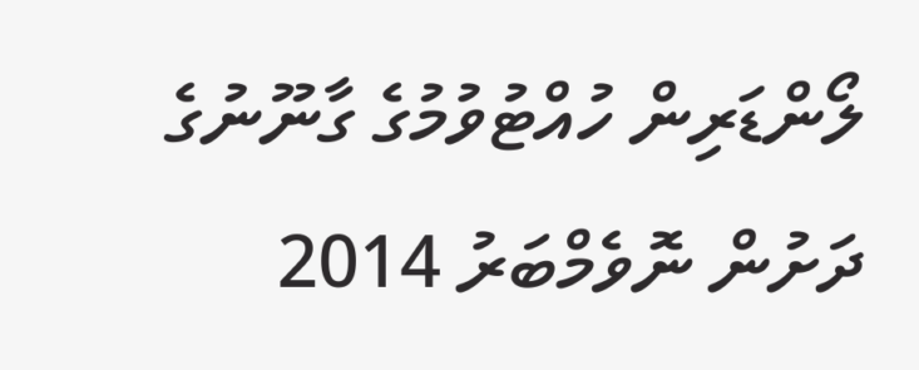ލޯންޑަރިން ހުއްޓުވުމުގެ ގާނޫނުގެ ދަށުން ނޮވެމްބަރު 2014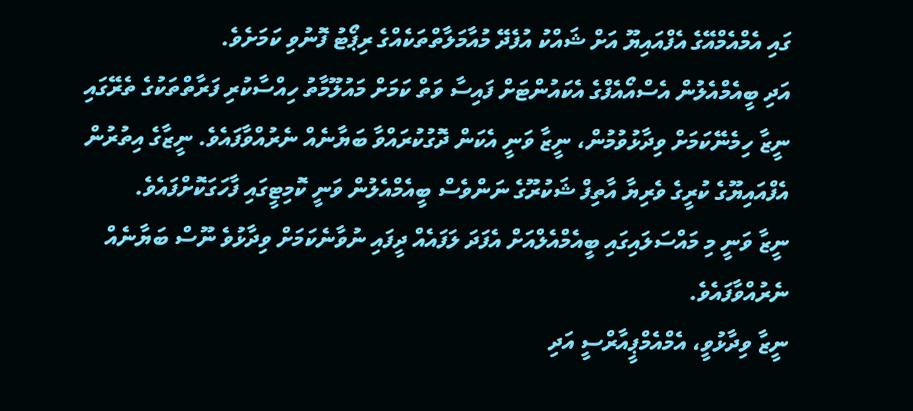ގައި އެމްއެމްއޭގެ އެފްއައިޔޫ އަށް ޝައްކު އުފެދޭ މުއާމަލާތްތަކެއްގެ ރިޕޯޓު ފޮނުވި ކަމަށެވެ.
އަދި ބީއެމްއެލުން އެސްއޯއެފްގެ އެކައުންޓަށް ފައިސާ ވަތް ކަމަށް މައުލޫމާތު ހިއްސާކުރި ފަރާތްތަކުގެ ތެރޭގައި ނީޒާ ހިމެނޭކަމަށް ވިދާޅުވުމުން، ނީޒާ ވަނީ އެކަން ދޮގުކުރައްވާ ބަޔާނެއް ނެރުއްވާފައެވެ. ނީޒާގެ އިތުރުން އެފްއައިޔޫގެ ކުރީގެ ވެރިޔާ އާތިފް ޝަކުރޫގެ ނަންވެސް ބީއެމްއެލުން ވަނީ ކޮމިޓީގައި ފާހަގަކޮށްފައެވެ.
ނީޒާ ވަނީ މި މައްސަލައިގައި ބީއެމްއެލްއަށް އެފަދަ ލަފައެއް ދީފައި ނުވާނެކަމަށް ވިދާޅުވެ ނޫސް ބަޔާނެއް ނެރުއްވާފައެވެ.
ނީޒާ ވިދާޅުވީ، އެމްއެމްޕީއާރްސީ އަދި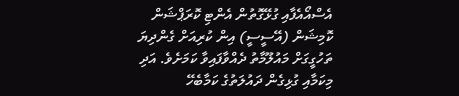އެސްއޯއެފާއި ގުޅޭގޮތުން އެންޓި ކޮރަޕްޝަން ކޮމިޝަން (އޭސީސީ) އިން ކުރިއަށް ގެންދިޔަ ތަހުގީގަށް މައުލޫމާތު ދެއްވާފައިވާ ކަމަށެވެ. އަދި މިކަމާއި ގުޅިގެން ދައުލަތުގެ ކަމާބެހޭ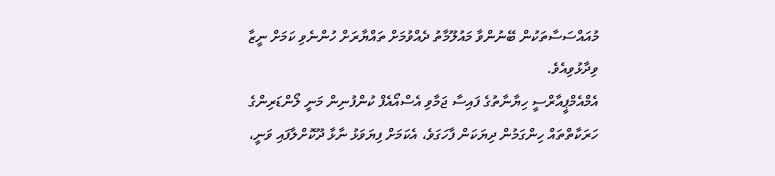މުއައްސަސާތަކުން ބޭނުންވާ މައުލޫމާތު ދެއްވުމަށް ތައްޔާރަށް ހުންނެވި ކަމަށް ނީޒާ ވިދާޅުވިއެވެ.
އެމްއެމްޕީއާރްސީ ހިޔާނާތުގެ ފައިސާ ޖަމާވި އެސްއޯއެފް ކުންފުނިން މަނީ ލޯންޑަރިންގެ ހަރަކާތްތައް ހިންގަމުން ދިޔަކަން ފާހަގަވެ، އެކަމަށް ފިޔަވަޅު ނާޅާ ދޫކޮށްލާފައި ވަނީ،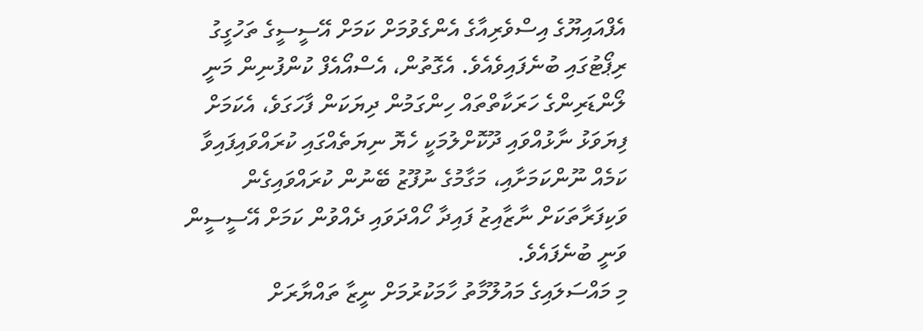އެފްއައިޔޫގެ އިސްވެރިއާގެ އެންގެވުމަށް ކަމަށް އޭސީސީގެ ތަހުގީގު ރިޕޯޓުގައި ބުނެފައިވެއެވެ. އެގޮތުން، އެސްއޯއެފް ކުންފުނިން މަނީ ލޯންޑަރިންގެ ހަރަކާތްތައް ހިންގަމުން ދިޔަކަން ފާހަގަވެ، އެކަމަށް ފިޔަވަޅު ނާޅުއްވައި ދޫކޮށްލުމަކީ ހެޔޮ ނިޔަތެއްގައި ކުރައްވައިފައިވާ ކަމެއް ނޫންކަމަށާއި، މަގާމުގެ ނުފޫޒު ބޭނުން ކުރައްވައިގެން ވަކިފަރާތަކަށް ނާޒާއިޒު ފައިދާ ހޯއްދަވައި ދެއްވުން ކަމަށް އޭސީސީން ވަނީ ބުނެފައެވެ.
މި މައްސަލައިގެ މައުލޫމާތު ހާމަކުރުމަށް ނީޒާ ތައްޔާރަށް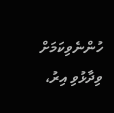ހުންނެވިކަމަށް ވިދާޅުވި އިރު،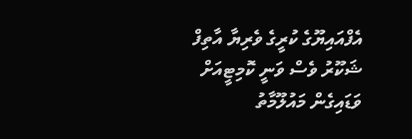އެފްއައިޔޫގެ ކުރީގެ ވެރިޔާ އާތިފް ޝަކޫރު ވެސް ވަނީ ކޮމިޓީއަށް ވަޑައިގެން މައުލޫމާތު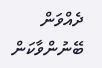ދެއްވަން ބޭނުންވާކަން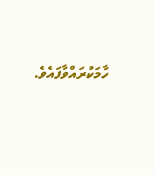ހާމަކުރައްވާފައެވެ.